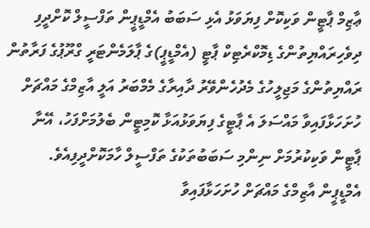ޢާޒިމް ޕާޓީން ވަކިކޮށް ފިޔަވަޅު އެޅި ސަބަބު އެމްޑީޕީން ތަފްސީލް ކޮށްދީފި
ދިވެހިރައްޔިތުންގެ ޑިމޮކްރެޓިކް ޕާޓީ (އެމްޑީޕީ)ގެ ޕާލަމެންޓަރީ ގްރޫޕުގެ ފަރާތުން ރައްޔިތުންގެ މަޖިލީހުގެ މެދުހެންވޭރު ދާއިރާގެ މެމްބަރު އަލީ އާޒިމްގެ މައްޗަށް ހުށަހަޅާފައިވާ މައްސަލަ އެ ޕާޓީގެ ފިޔަވަޅުއަޅާ ކޮމިޓީން ބެލުމަށްފަހު، އޭނާ ޕާޓީން ވަކިކުރުމަށް ނިންމި ސަބަބުތަކުގެ ތަފްސީލް ހާމަކޮށްދީފިއެވެ.
އެމްޑީޕީން އާޒިމްގެ މައްޗަށް ހުށަހަޅާފައިވާ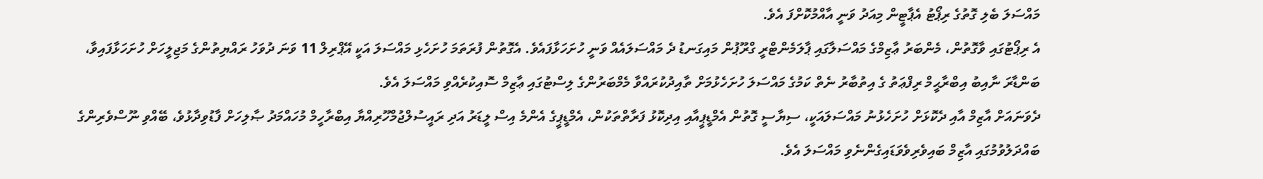މައްސަލަ ބެލި ގޮތުގެ ރިޕޯޓު އެޕާޓީން މިއަދު ވަނީ އާއްމުކޮށްފަ އެވެ.
އެ ރިޕޯޓުގައި ވާގޮތުން، މެންބަރު ޢާޒިމްގެ މައްސަލާގައި ޕާލަމެންޓްރީ ގްރޫޕުން މައިގަނޑު ދެ މައްސަލައެއް ވަނީ ހުށަހަޅާފައެވެ. އެގޮތުން ފުރަތަމަ ހުށަހެޅި މައްސަލަ އަކީ އޭޕްރިލް 11 ވަނަ ދުވަހު ރައްޔިތުންގެ މަޖިލީހަށް ހުށަހަޅާފައިވާ، ބަންޑާރަ ނާއިބު އިބްރާޙީމް ރިފްޢަތު ގެ އިތުބާރު ނެތް ކަމުގެ މައްސަލަ ހުށަހެޅުމަށް ތާއިދުކުރައްވާ މެމްބަރުންގެ ލިސްޓުގައި ޢާޒިމް ސޮއިކުރެއްވި މައްސަލަ އެވެ.
ދެވަނައަށް އާޒިމް އާއި ދެކޮޅަށް ހުށަހެޅުނު މައްސަލައަކީ، ސިޔާސީ ގޮތުން އެމްޑީޕީއާއި އިދިކޮޅު ފަރާތްތަކުން، އެމްޑީޕީގެ އެންމެ އިސް ލީޑަރު އަދި ރައީސުލްޖުމްހޫރިއްޔާ އިބްރާހީމް މުހައްމަދު ޞާލިހަށް ފާޑުވިދާޅުވެ، ބޭއްވި ނޫސްވެރިންގެ ބައްދަލުވުމުގައި އާޒިމް ބައިވެރިވެވަޑައިގެންނެވި މައްސަލަ އެވެ.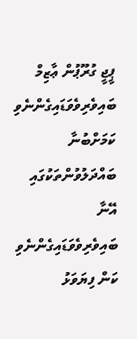ޕީޖީ ގުރޫޕުން ޢާޒިމް ބައިވެރިވެވަޑައިގެންނެވި ކަމަށްބުނާ ބައްދަލުވުންތަކުގައި އޭނާ ބައިވެރިވެވަޑައިގެންނެވި ކަން ފިޔަވަޅު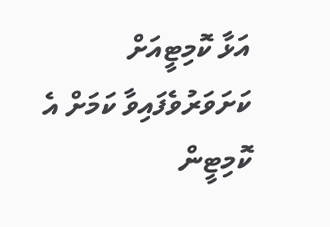އަޅާ ކޮމިޓީއަށް ކަށަވަރުވެފައިވާ ކަމަށް އެ ކޮމިޓީން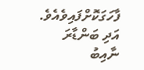ފާހަގަކޮށްފައިވެއެވެ.
އަދި ބަންޑާރަ ނާއިބު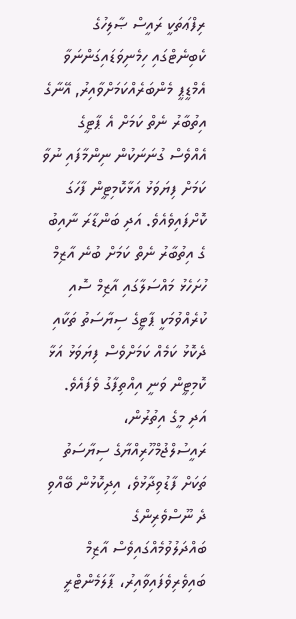ރިފްޢަތަކީ ރައީސް ޞާލިހުގެ ކެބިނެޓްގައި ހިމެނިވަޑައިގަންނަވާ އެމްޑީޕީ މެންބަރެއްކަމަށްވާއިރު, އޭނާގެ އިތުބާރު ނެތް ކަމަށް އެ ޕާޓީގެ އެއްވެސް ގުނަނަކުން ނިންމާފައި ނުވާ ކަމަށް ފިޔަވަޅު އަޅާކޮމިޓީން ފާހަގަ ކޮށްފައިވެއެވެ. އަދި ބަންޑާރަ ނާއިބު ގެ އިތުބާރު ނެތް ކަމަށް ބުނެ އާޒިމް ހުށަހެޅު މައްސަލާގައި އާޒިމް ސޮއި ކުރެއްވުމަކީ ޕާޓީގެ ސިޔާސަތު ތަކާއި ދެކޮޅު ކަމެއް ކަމަށްވެސް ފިޔަވަޅު އަޅާ ކޮމިޓީން ވަނީ އިއްތިފާގު ވެފައެވެ.
އަދި މީގެ އިތުރުން، ރައީސުލްޖުމްހޫރިއްޔާގެ ސިޔާސަތު ތަކަށް ފާޑުވިދާޅުވެ، އިދިކޮޅުން ބޭއްވި ދެ ނޫސްވެރިންގެ ބައްދަލުވުމެއްގައިވެސް އާޒިމް ބައިވެރިވެފައިވާއިރު، ޕާލަމެންޓްރީ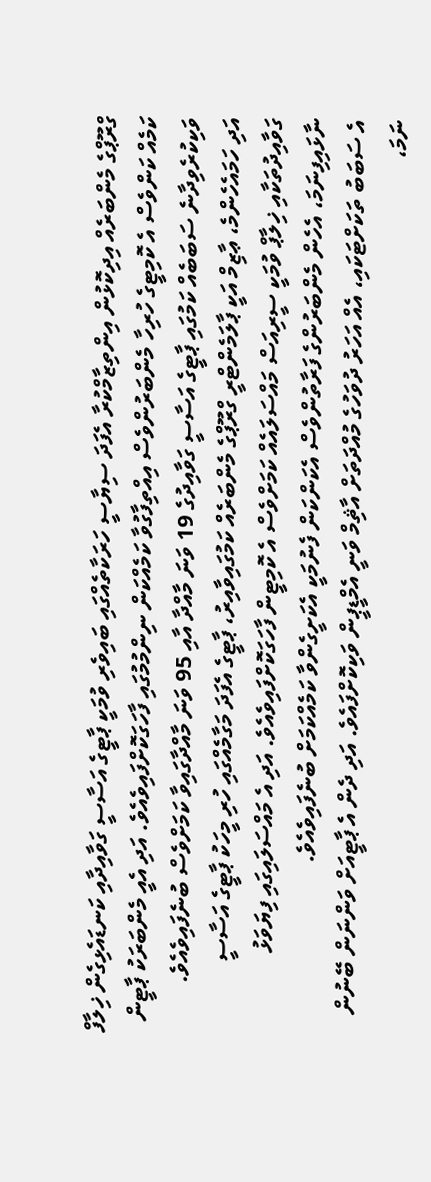ގްރޫޕްގެ މެންބަރެއް އިދިކޮޅުން އިންތިޒާމްކުރާ އެފަދަ ސިޔާސީ ހަރަކާތެއްގައި ބައިވެރި ވުމަކީ ޕާޓީގެ އަސާސީ ގަވާއިދާއި ކަނޑައެޅިގެން ޚިލާފް ކަމެއް ކަންވެސް އެ ކޮމިޓީގެ ހުރިހާ މެންބަރުންވެސް އިއްތިފާގުވާ ކަމެއްކަން ނިންމުމުގައި ފާހަގަކޮށްފައިވެއެވެ. އަދި އެއީ މެންބަރަކު ޕާޓީން ވަކިކުރެވިދާނެ ސަބަބެއް ކަމުގައި ޕާޓީގެ އަސާސީ ގަވާއިދުގެ 19 ވަނަ މާއްދާ އާއި 95 ވަނަ މާއްދާގައިވާ ކަމަށްވެސް ބުނެފައިވެއެވެ.
އަދި ހަމައެހެންމެ، ޢާޒިމް އަކީ ޕާލަމެންޓްރީ ގްރޫޕްގެ މެންބަރެއް ކަމުގައިވާއިރު، ޕާޓީގެ އެފަދަ މަގާމެއްގައި ހުރި މީހަކު ޕާޓީގެ އަސާސީ ގަވާއިދުތަކާއި ޚިލާޕް ވުމަކީ ސީރިއަސް މައްސަލައެއް ކަމަށްވެސް އެ ކޮމިޓީން ފާހަގަކޮށްފައިވެއެވެ. އަދި އެ މައްސަލައިގައި ފިޔަވަޅު ނާޅައިފިނަމަ، އެހެން މެންބަރުންގެ ފަރާތުންވެސް އެކަންކަން ފެނުމަކީ އެކަށީގެންވާ ކަމެއްކަމަށް ބުނެފައިވެއެވެ.
އެ ސަބަބު ތަކަށްޓަކައި، އެއް އަހަރު ދުވަހުގެ މުއްދަތަށް އާޘިމް ވަނީ އެމްޑީޕީން ވަކިކޮށްފައެވެ. އަދި ދެން އެ ޕާޓީއަށް ވަންނަން ބޭނުން ނަމަ،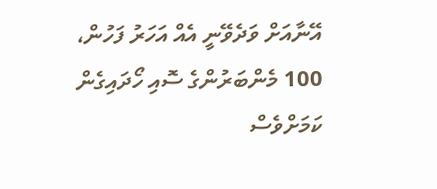އޭނާއަށް ވަދެވޭނީ އެއް އަހަރު ފަހުން، 100 މެންބަރުންގެ ސޮއި ހޯދައިގެން ކަމަށްވެސް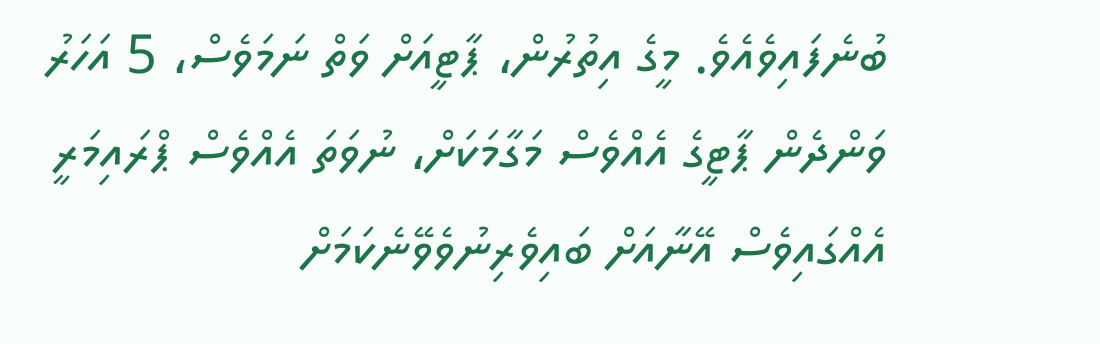ބުނެފައިވެއެވެ. މީގެ އިތުރުން، ޕާޓީއަށް ވަތް ނަމަވެސް، 5 އަހަރު ވަންދެން ޕާޓީގެ އެއްވެސް މަގާމަކަށް، ނުވަތަ އެއްވެސް ޕްރައިމަރީ އެއްގައިވެސް އޭނާއަށް ބައިވެރިނުވެވޭނެކަމަށް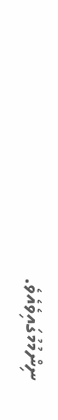ނިންމުމުގައިވެއެވެ.